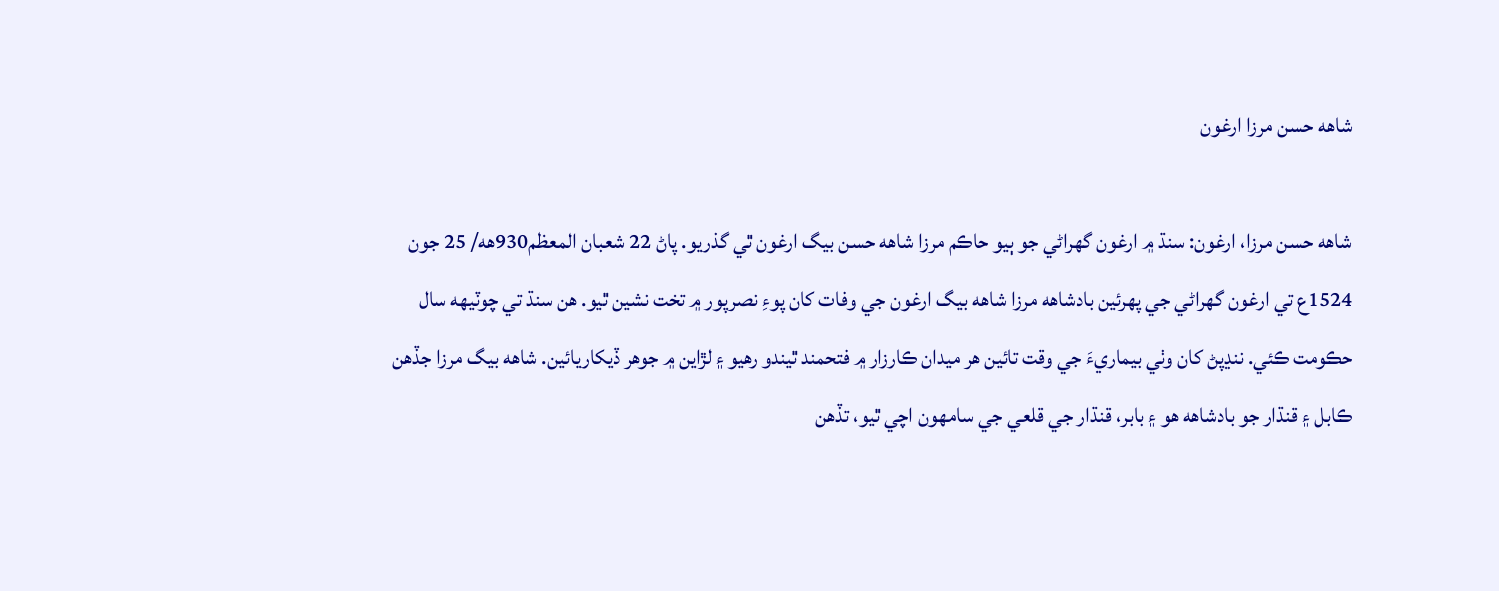شاهه حسن مرزا ارغون

شاهه حسن مرزا، ارغون: سنڌ ۾ ارغون گهراڻي جو ٻيو حاڪم مرزا شاهه حسن بيگ ارغون ٿي گذريو. پاڻ 22 شعبان المعظم930هه/ 25 جون 1524ع تي ارغون گهراڻي جي پهرئين بادشاهه مرزا شاهه بيگ ارغون جي وفات کان پوءِ نصرپور ۾ تخت نشين ٿيو. هن سنڌ تي چوٽيهه سال حڪومت ڪئي. ننڍپڻ کان وٺي بيماريءَ جي وقت تائين هر ميدان ڪارزار ۾ فتحمند ٿيندو رهيو ۽ لڙاين ۾ جوهر ڏيکاريائين. شاهه بيگ مرزا جڏهن ڪابل ۽ قنڌار جو بادشاهه هو ۽ بابر، قنڌار جي قلعي جي سامهون اچي ٿيو، تڏهن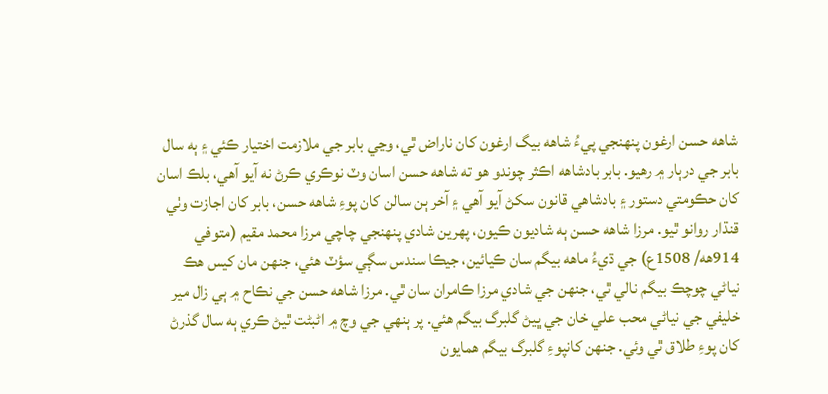شاهه حسن ارغون پنهنجي پيءُ شاهه بيگ ارغون کان ناراض ٿي، وڃي بابر جي ملازمت اختيار ڪئي ۽ ٻه سال بابر جي درٻار ۾ رهيو. بابر بادشاهه اڪثر چوندو هو ته شاهه حسن اسان وٽ نوڪري ڪرڻ نه آيو آهي، بلڪ اسان کان حڪومتي دستور ۽ بادشاهي قانون سکڻ آيو آهي ۽ آخر ٻن سالن کان پوءِ شاهه حسن، بابر کان اجازت وٺي قنڌار روانو ٿيو. مرزا شاهه حسن ٻه شاديون ڪيون، پهرين شادي پنهنجي چاچي مرزا محمد مقيم (متوفي 914هه/ 1508ع) جي ڌيءُ ماهه بيگم سان ڪيائين، جيڪا سندس سڳي سؤٽ هئي، جنهن مان کيس هڪ نياڻي چوچڪ بيگم نالي ٿي، جنهن جي شادي مرزا ڪامران سان ٿي. مرزا شاهه حسن جي نڪاح ۾ ٻي زال مير خليفي جي نياڻي محب علي خان جي ڀيڻ گلبرگ بيگم هئي. پر ٻنهي جي وچ ۾ اڻبڻت ٿيڻ ڪري ٻه سال گذرڻ کان پوءِ طلاق ٿي وئي. جنهن کانپوءِ گلبرگ بيگم همايون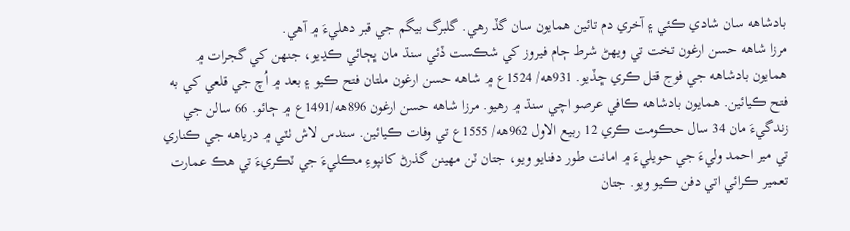بادشاهه سان شادي ڪئي ۽ آخري دم تائين همايون سان گڏ رهي. گلبرگ بيگم جي قبر دهليءَ ۾ آهي.
مرزا شاهه حسن ارغون تخت تي ويهڻ شرط ڄام فيروز کي شڪست ڏئي سنڌ مان ڀڄائي ڪڍيو، جنهن کي گجرات ۾ همايون بادشاهه جي فوج قتل ڪري ڇڏيو. 931هه/ 1524ع ۾ شاهه حسن ارغون ملتان فتح ڪيو ۽ بعد ۾ اُچ جي قلعي کي به فتح ڪيائين. همايون بادشاهه ڪافي عرصو اچي سنڌ ۾ رهيو. مرزا شاهه حسن ارغون 896هه/1491ع ۾ ڄائو. 66 سالن جي زندگيءَ مان 34 سال حڪومت ڪري 12 ربيع الاول 962هه/ 1555ع تي وفات ڪيائين. سندس لاش ٺٽي ۾ درياهه جي ڪناري تي مير احمد وليءَ جي حويليءَ ۾ امانت طور دفنايو ويو، جتان ٽن مهينن گذرڻ کانپوءِ مڪليءَ جي ٽڪريءَ تي هڪ عمارت تعمير ڪرائي اتي دفن ڪيو ويو. جتان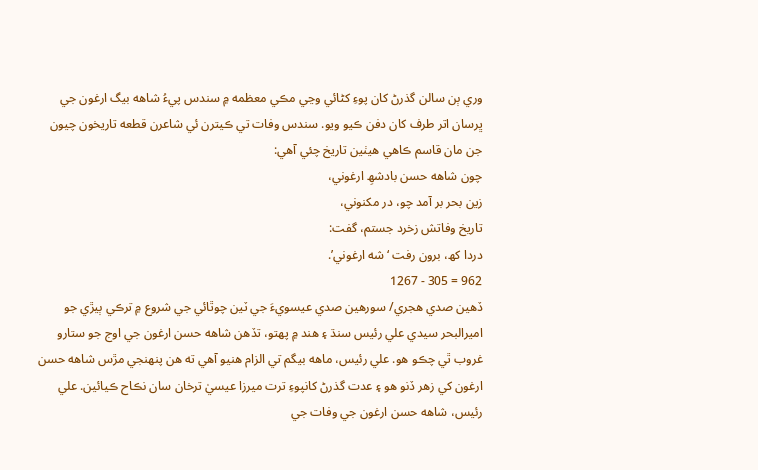وري ٻن سالن گذرڻ کان پوءِ کڻائي وڃي مڪي معظمه ۾ سندس پيءُ شاهه بيگ ارغون جي ڀرسان اتر طرف کان دفن ڪيو ويو. سندس وفات تي ڪيترن ئي شاعرن قطعه تاريخون چيون جن مان قاسم ڪاهي هيٺين تاريخ چئي آهي:
چون شاهه حسن بادشھِ ارغوني،
زين بحر بر آمد چو، در مکنوني،
تاريخ وفاتش زخرد جستم، گفت:
دردا کھ، برون رفت ‘شه ارغوني’.
962 = 305 - 1267
ڏهين صدي هجري/ سورهين صدي عيسويءَ جي ٽين چوٿائي جي شروع ۾ ترڪي ٻيڙي جو اميرالبحر سيدي علي رئيس سنڌ ۽ هند ۾ پهتو، تڏهن شاهه حسن ارغون جي اوج جو ستارو غروب ٿي چڪو هو. علي رئيس، ماهه بيگم تي الزام هنيو آهي ته هن پنهنجي مڙس شاهه حسن ارغون کي زهر ڏنو هو ۽ عدت گذرڻ کانپوءِ ترت ميرزا عيسيٰ ترخان سان نڪاح ڪيائين. علي رئيس، شاهه حسن ارغون جي وفات جي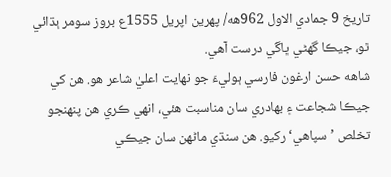تاريخ 9 جمادي الاول 962هه/ پهرين اپريل 1555ع بروز سومر ٻڌائي ٿو، جيڪا گهڻي ڀاڱي درست آهي.
شاهه حسن ارغون فارسي ٻوليءَ جو نهايت اعليٰ شاعر هو. هن کي جيڪا شجاعت ۽ بهادري سان مناسبت هئي، انهي ڪري هن پنهنجو تخلص ’سپاهي‘ رکيو. هن سنڌي ماڻهن سان جيڪي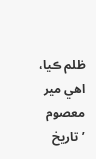ظلم ڪيا، اهي مير معصوم ’تاريخ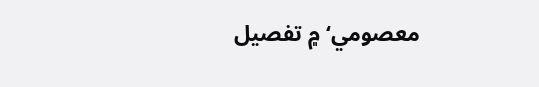معصومي‘ ۾ تفصيل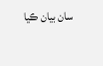سان بيان ڪيا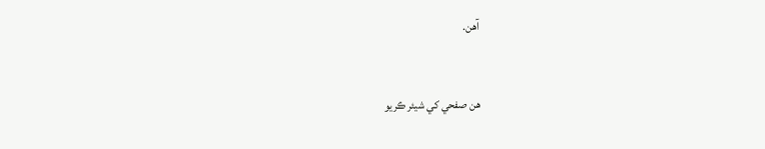آهن.


هن صفحي کي شيئر ڪريو